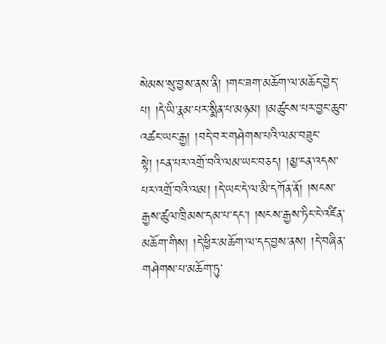སེམས་སུ་བྱས་ནས་ནི། །གང་ཟག་མཆོག་ལ་མཆོད་བྱེད་པ། །དེ་ཡི་རྣམ་པར་སྨིན་པ་མཉམ། །མཚུངས་པར་བྱང་ཆུབ་འཚང་ཡང་རྒྱ། །བདེ་བར་གཤེགས་པའི་ལམ་བཟུང་སྟེ། །ངན་པར་འགྲོ་བའི་ལམ་ཡང་བཅད། །མྱ་ངན་འདས་པར་འགྲོ་བའི་ལམ། །དེ་ཡང་དེ་ལ་མི་དཀོན་ནོ། །སངས་རྒྱས་ཚུལ་ཁྲིམས་དམ་པ་དང་། །སངས་རྒྱས་ཏིང་ངེ་འཛིན་མཆོག་གིས། །དེ་ཕྱིར་མཆོག་ལ་དད་བྱས་ནས། །དེ་བཞིན་གཤེགས་པ་མཆོག་ཏུ་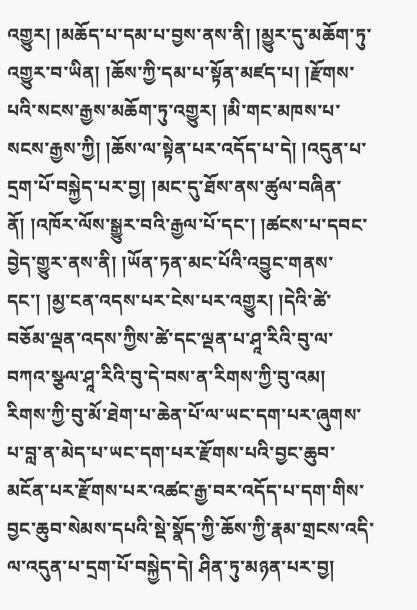འགྱུར། །མཆོད་པ་དམ་པ་བྱས་ནས་ནི། །མྱུར་དུ་མཆོག་ཏུ་འགྱུར་བ་ཡིན། །ཆོས་ཀྱི་དམ་པ་སྟོན་མཛད་པ། །རྫོགས་པའི་སངས་རྒྱས་མཆོག་ཏུ་འགྱུར། །མི་གང་མཁས་པ་སངས་རྒྱས་ཀྱི། །ཆོས་ལ་སྟེན་པར་འདོད་པ་དེ། །འདུན་པ་དྲག་པོ་བསྐྱེད་པར་བྱ། །མང་དུ་ཐོས་ནས་ཚུལ་བཞིན་ནོ། །འཁོར་ལོས་སྒྱུར་བའི་རྒྱལ་པོ་དང་། །ཚངས་པ་དབང་བྱེད་གྱུར་ནས་ནི། །ཡོན་ཏན་མང་པོའི་འབྱུང་གནས་དང་། །མྱ་ངན་འདས་པར་ངེས་པར་འགྱུར། །དེའི་ཚེ་བཅོམ་ལྡན་འདས་ཀྱིས་ཚེ་དང་ལྡན་པ་ཤཱ་རིའི་བུ་ལ་བཀའ་སྩལ་ཤཱ་རིའི་བུ་དེ་བས་ན་རིགས་ཀྱི་བུ་འམ། རིགས་ཀྱི་བུ་མོ་ཐེག་པ་ཆེན་པོ་ལ་ཡང་དག་པར་ཞུགས་པ་བླ་ན་མེད་པ་ཡང་དག་པར་རྫོགས་པའི་བྱང་ཆུབ་མངོན་པར་རྫོགས་པར་འཚང་རྒྱ་བར་འདོད་པ་དག་གིས་བྱང་ཆུབ་སེམས་དཔའི་སྡེ་སྣོད་ཀྱི་ཆོས་ཀྱི་རྣམ་གྲངས་འདི་ལ་འདུན་པ་དྲག་པོ་བསྐྱེད་དེ། ཤིན་ཏུ་མཉན་པར་བྱ།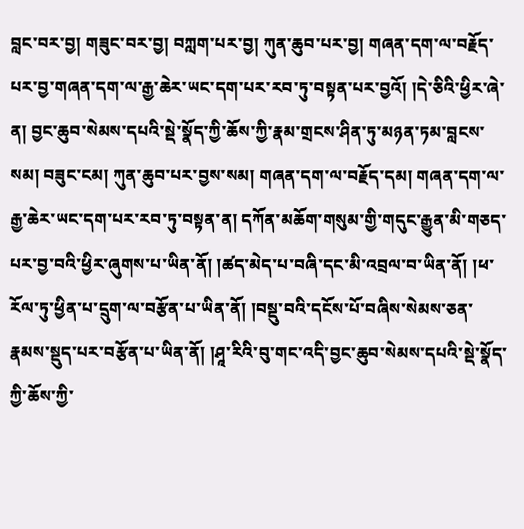བླང་བར་བྱ། གཟུང་བར་བྱ། བཀླག་པར་བྱ། ཀུན་ཆུབ་པར་བྱ། གཞན་དག་ལ་བརྗོད་པར་བྱ་གཞན་དག་ལ་རྒྱ་ཆེར་ཡང་དག་པར་རབ་ཏུ་བསྟན་པར་བྱའོ། །དེ་ཅིའི་ཕྱིར་ཞེ་ན། བྱང་ཆུབ་སེམས་དཔའི་སྡེ་སྣོད་ཀྱི་ཆོས་ཀྱི་རྣམ་གྲངས་ཤིན་ཏུ་མཉན་ཏམ་བླངས་སམ། བཟུང་ངམ། ཀུན་ཆུབ་པར་བྱས་སམ། གཞན་དག་ལ་བརྗོད་དམ། གཞན་དག་ལ་རྒྱ་ཆེར་ཡང་དག་པར་རབ་ཏུ་བསྟན་ན། དཀོན་མཆོག་གསུམ་གྱི་གདུང་རྒྱུན་མི་གཅད་པར་བྱ་བའི་ཕྱིར་ཞུགས་པ་ཡིན་ནོ། །ཚད་མེད་པ་བཞི་དང་མི་འབྲལ་བ་ཡིན་ནོ། །ཕ་རོལ་ཏུ་ཕྱིན་པ་དྲུག་ལ་བརྩོན་པ་ཡིན་ནོ། །བསྡུ་བའི་དངོས་པོ་བཞིས་སེམས་ཅན་རྣམས་སྡུད་པར་བརྩོན་པ་ཡིན་ནོ། །ཤཱ་རིའི་བུ་གང་འདི་བྱང་ཆུབ་སེམས་དཔའི་སྡེ་སྣོད་ཀྱི་ཆོས་ཀྱི་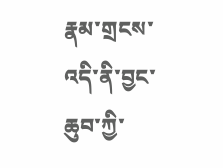རྣམ་གྲངས་འདི་ནི་བྱང་ཆུབ་ཀྱི་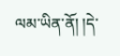ལམ་ཡིན་ནོ། །དེ་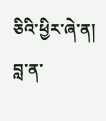ཅིའི་ཕྱིར་ཞེ་ན། བླ་ན་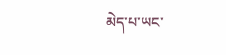མེད་པ་ཡང་